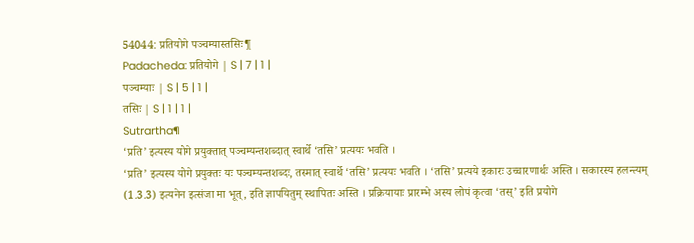54044: प्रतियोगे पञ्चम्यास्तसिः¶
Padacheda: प्रतियोगे | S | 7 | 1 |
पञ्चम्याः | S | 5 | 1 |
तसिः | S | 1 | 1 |
Sutrartha¶
‘प्रति’ इत्यस्य योगे प्रयुक्तात् पञ्चम्यन्तशब्दात् स्वार्थे ‘तसि’ प्रत्ययः भवति ।
‘प्रति’ इत्यस्य योगे प्रयुक्तः यः पञ्चम्यन्तशब्दः, तस्मात् स्वार्थे ‘तसि’ प्रत्ययः भवति । ‘तसि’ प्रत्यये इकारः उच्चारणार्थः अस्ति । सकारस्य हलन्त्यम् (1.3.3) इत्यनेन इत्संजा मा भूत्, इति ज्ञापयितुम् स्थापितः अस्ति । प्रक्रियायाः प्रारम्भे अस्य लोपं कृत्वा ‘तस्’ इति प्रयोगे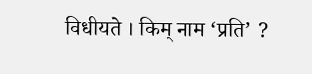विधीयते । किम् नाम ‘प्रति’ ?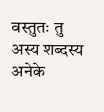वस्तुतः तु अस्य शब्दस्य अनेके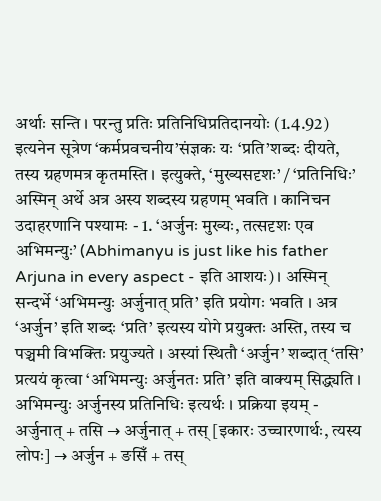अर्थाः सन्ति । परन्तु प्रतिः प्रतिनिधिप्रतिदानयोः (1.4.92) इत्यनेन सूत्रेण ‘कर्मप्रवचनीय’संज्ञकः यः ‘प्रति’शब्दः दीयते, तस्य ग्रहणमत्र कृतमस्ति । इत्युक्ते, ‘मुख्यसदृशः’ / ‘प्रतिनिधिः’ अस्मिन् अर्थे अत्र अस्य शब्दस्य ग्रहणम् भवति । कानिचन उदाहरणानि पश्यामः - 1. ‘अर्जुनः मुख्यः, तत्सदृशः एव अभिमन्युः’ (Abhimanyu is just like his father Arjuna in every aspect - इति आशयः) । अस्मिन् सन्दर्भे ‘अभिमन्युः अर्जुनात् प्रति’ इति प्रयोगः भवति । अत्र ‘अर्जुन’ इति शब्दः ‘प्रति’ इत्यस्य योगे प्रयुक्तः अस्ति, तस्य च पञ्चमी विभक्तिः प्रयुज्यते । अस्यां स्थितौ ‘अर्जुन’ शब्दात् ‘तसि’ प्रत्ययं कृत्वा ‘अभिमन्युः अर्जुनतः प्रति’ इति वाक्यम् सिद्ध्यति । अभिमन्युः अर्जुनस्य प्रतिनिधिः इत्यर्थः । प्रक्रिया इयम् - अर्जुनात् + तसि → अर्जुनात् + तस् [इकारः उच्चारणार्थः, त्यस्य लोपः] → अर्जुन + ङसिँ + तस्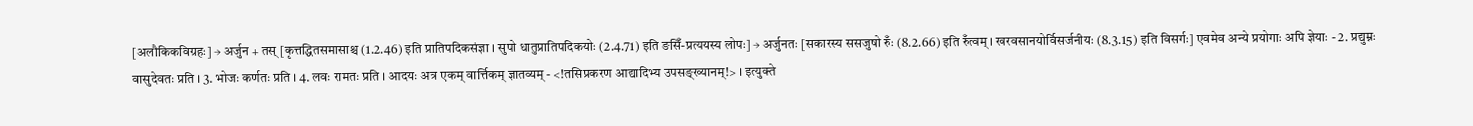[अलौकिकविग्रहः] → अर्जुन + तस् [कृत्तद्धितसमासाश्च (1.2.46) इति प्रातिपदिकसंज्ञा । सुपो धातुप्रातिपदिकयोः (2.4.71) इति ङसिँ-प्रत्ययस्य लोपः] → अर्जुनतः [सकारस्य ससजुषो रुँः (8.2.66) इति रुँत्वम् । खरवसानयोर्विसर्जनीयः (8.3.15) इति विसर्गः] एवमेव अन्ये प्रयोगाः अपि ज्ञेयाः - 2. प्रद्युम्नः वासुदेवतः प्रति । 3. भोजः कर्णतः प्रति । 4. लवः रामतः प्रति । आदयः अत्र एकम् वार्त्तिकम् ज्ञातव्यम् - <!तसिप्रकरण आद्यादिभ्य उपसङ्ख्यानम्!> । इत्युक्ते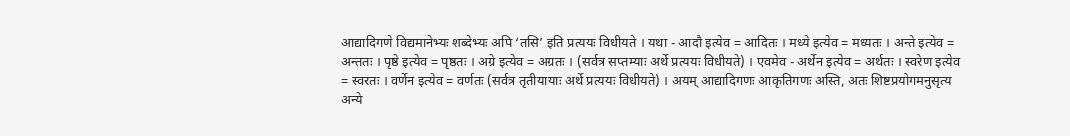आद्यादिगणे विद्यमानेभ्यः शब्देभ्यः अपि ‘तसि’ इति प्रत्ययः विधीयते । यथा - आदौ इत्येव = आदितः । मध्ये इत्येव = मध्यतः । अन्ते इत्येव = अन्ततः । पृष्ठे इत्येव = पृष्ठतः । अग्रे इत्येव = अग्रतः । (सर्वत्र सप्तम्याः अर्थे प्रत्ययः विधीयते) । एवमेव - अर्थेन इत्येव = अर्थतः । स्वरेण इत्येव = स्वरतः । वर्णेन इत्येव = वर्णतः (सर्वत्र तृतीयायाः अर्थे प्रत्ययः विधीयते) । अयम् आद्यादिगणः आकृतिगणः अस्ति, अतः शिष्टप्रयोगमनुसृत्य अन्ये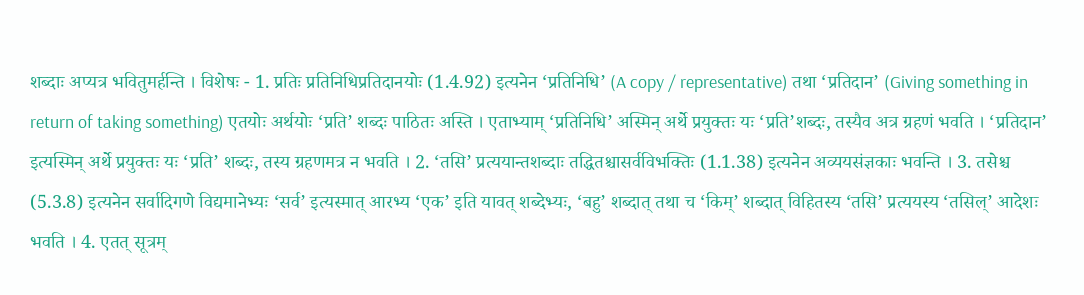शब्दाः अप्यत्र भवितुमर्हन्ति । विशेषः - 1. प्रतिः प्रतिनिधिप्रतिदानयोः (1.4.92) इत्यनेन ‘प्रतिनिधि’ (A copy / representative) तथा ‘प्रतिदान’ (Giving something in return of taking something) एतयोः अर्थयोः ‘प्रति’ शब्दः पाठितः अस्ति । एताभ्याम् ‘प्रतिनिधि’ अस्मिन् अर्थे प्रयुक्तः यः ‘प्रति’शब्दः, तस्यैव अत्र ग्रहणं भवति । ‘प्रतिदान’ इत्यस्मिन् अर्थे प्रयुक्तः यः ‘प्रति’ शब्दः, तस्य ग्रहणमत्र न भवति । 2. ‘तसि’ प्रत्ययान्तशब्दाः तद्धितश्चासर्वविभक्तिः (1.1.38) इत्यनेन अव्ययसंज्ञकाः भवन्ति । 3. तसेश्च (5.3.8) इत्यनेन सर्वादिगणे विद्यमानेभ्यः ‘सर्व’ इत्यस्मात् आरभ्य ‘एक’ इति यावत् शब्देभ्यः, ‘बहु’ शब्दात् तथा च ‘किम्’ शब्दात् विहितस्य ‘तसि’ प्रत्ययस्य ‘तसिल्’ आदेशः भवति । 4. एतत् सूत्रम्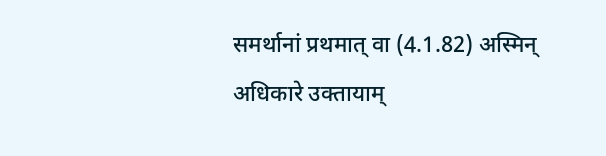समर्थानां प्रथमात् वा (4.1.82) अस्मिन् अधिकारे उक्तायाम्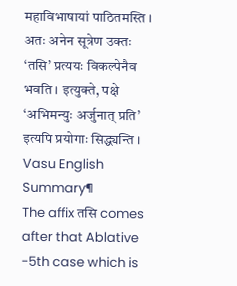महाविभाषायां पाठितमस्ति । अतः अनेन सूत्रेण उक्तः ‘तसि’ प्रत्ययः विकल्पेनैव भवति । इत्युक्ते, पक्षे ‘अभिमन्युः अर्जुनात् प्रति’ इत्यपि प्रयोगाः सिद्ध्यन्ति ।
Vasu English Summary¶
The affix तसि comes after that Ablative -5th case which is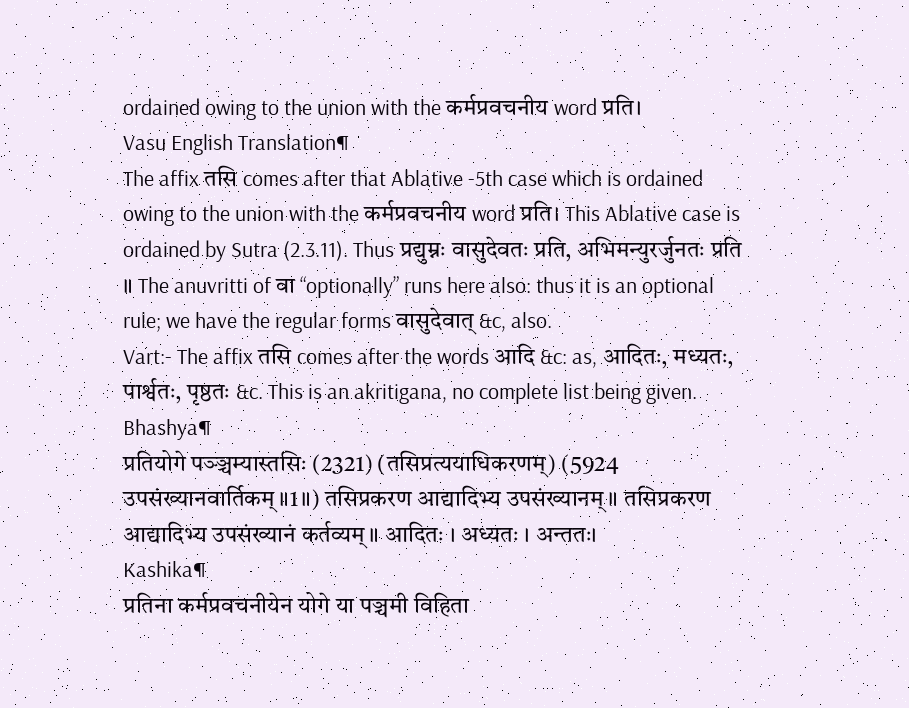ordained owing to the union with the कर्मप्रवचनीय word प्रति।
Vasu English Translation¶
The affix तसि comes after that Ablative -5th case which is ordained owing to the union with the कर्मप्रवचनीय word प्रति। This Ablative case is ordained by Sutra (2.3.11). Thus प्रद्युम्नः वासुदेवतः प्रति, अभिमन्युरर्जुनतः प्रति ॥ The anuvritti of वा “optionally” runs here also: thus it is an optional rule; we have the regular forms वासुदेवात् &c, also.
Vart:- The affix तसि comes after the words आदि &c: as, आदितः, मध्यतः, पार्श्वतः, पृष्ठतः &c. This is an akritigana, no complete list being given.
Bhashya¶
प्रतियोगे पञ्ञ्चम्यास्तसिः (2321) (तसिप्रत्ययाधिकरणम्) (5924 उपसंख्यानवार्तिकम्॥1॥) तसिप्रकरण आद्यादिभ्य उपसंख्यानम्॥ तसिप्रकरण आद्यादिभ्य उपसंख्यानं कर्तव्यम्॥ आदितः । अध्यतः । अन्ततः।
Kashika¶
प्रतिना कर्मप्रवचनीयेन योगे या पञ्चमी विहिता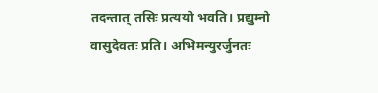तदन्तात् तसिः प्रत्ययो भवति। प्रद्युम्नो वासुदेवतः प्रति। अभिमन्युरर्जुनतः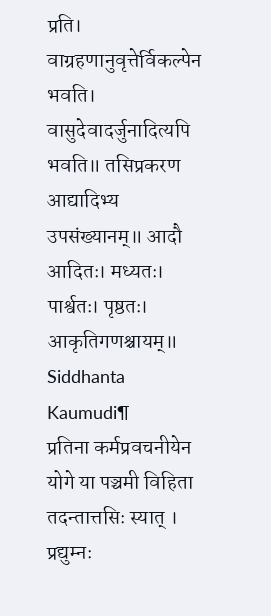प्रति। वाग्रहणानुवृत्तेर्विकल्पेन भवति। वासुदेवादर्जुनादित्यपि भवति॥ तसिप्रकरण आद्यादिभ्य उपसंख्यानम्॥ आदौ आदितः। मध्यतः। पार्श्वतः। पृष्ठतः। आकृतिगणश्चायम्॥
Siddhanta Kaumudi¶
प्रतिना कर्मप्रवचनीयेन योगे या पञ्चमी विहिता तदन्तात्तसिः स्यात् । प्रद्युम्नः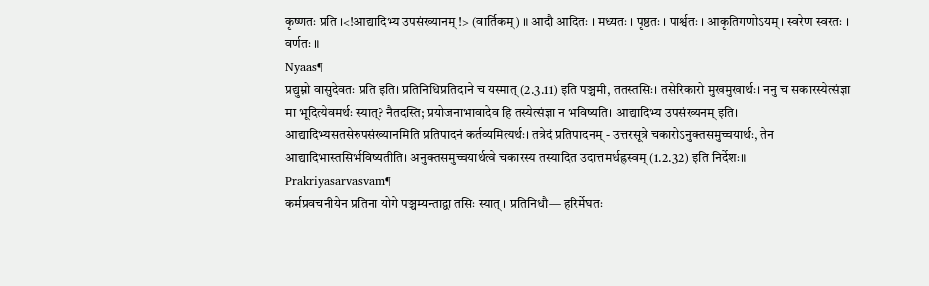कृष्णतः प्रति ।<!आद्यादिभ्य उपसंख्यानम् !> (वार्तिकम्) ॥ आदौ आदितः । मध्यतः । पृष्ठतः । पार्श्वतः । आकृतिगणोऽयम् । स्वरेण स्वरतः । वर्णतः ॥
Nyaas¶
प्रद्युम्नो वासुदेवतः प्रति इति। प्रतिनिधिप्रतिदाने च यस्मात् (2.3.11) इति पञ्चमी, ततस्तसिः। तसेरिकारो मुखमुखार्थः। ननु च सकारस्येत्संज्ञा मा भूदित्येवमर्थः स्यात्? नैतदस्ति; प्रयोजनाभावादेव हि तस्येत्संज्ञा न भविष्यति। आद्यादिभ्य उपसंख्यनम् इति। आद्यादिभ्यसतसेरुपसंख्यानमिति प्रतिपादनं कर्तव्यमित्यर्थः। तत्रेदं प्रतिपादनम् - उत्तरसूत्रे चकारोऽनुक्तसमुच्चयार्थः, तेन आद्यादिभास्तसिर्भविष्यतीति। अनुक्तसमुच्चयार्थत्वे चकारस्य तस्यादित उदात्तमर्धह्रस्वम् (1.2.32) इति निर्देशः॥
Prakriyasarvasvam¶
कर्मप्रवचनीयेन प्रतिना योगे पञ्चम्यन्ताद्वा तसिः स्यात् । प्रतिनिधौ— हरिर्मेघतः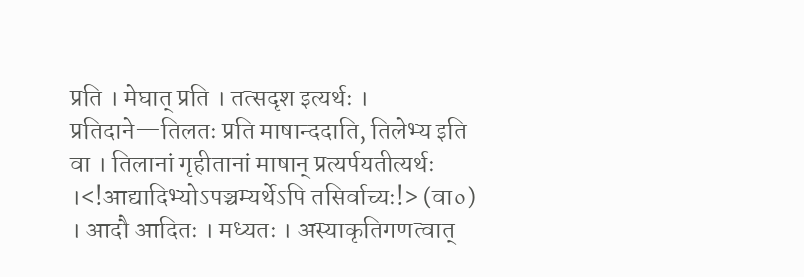प्रति । मेघात् प्रति । तत्सदृश इत्यर्थः । प्रतिदाने—तिलतः प्रति माषान्ददाति, तिलेभ्य इति वा । तिलानां गृहीतानां माषान् प्रत्यर्पयतीत्यर्थः ।<!आद्यादिभ्योऽपञ्चम्यर्थेऽपि तसिर्वाच्यः!> (वा०) । आदौ आदितः । मध्यतः । अस्याकृतिगणत्वात्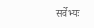सर्वेभ्यः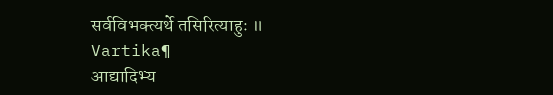सर्वविभक्त्यर्थे तसिरित्याहुः ॥
Vartika¶
आद्यादिभ्य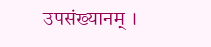उपसंख्यानम् ।